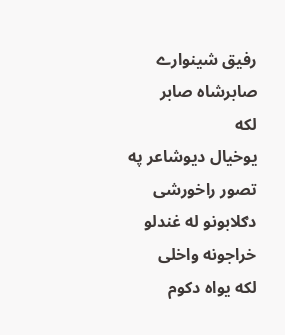رفيق شينوارے
صابرشاه صابر
لکه
يوخيال ديوشاعر په تصور راخورشى
دګلابونو له غندلو خراجونه واخلى
لکه يواه دکوم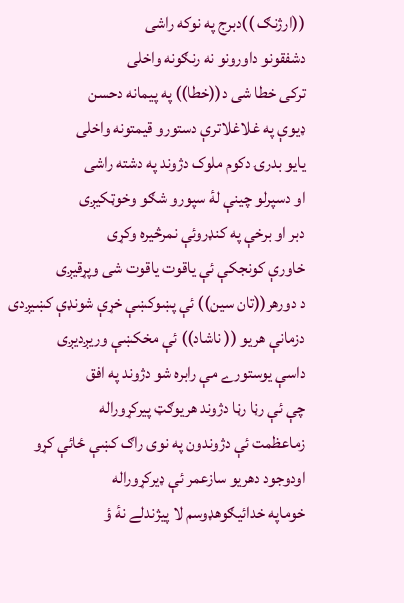((ارژنګ ))دبرج په نوکه راشى
دشفقونو داورونو نه رنګونه واخلى
ترکى خطا شى د((خطا)) په پيمانه دحسن
ډيوې په غلاغلاترې دستورو قيمتونه واخلى
يايو بدرۍ دکوم ملوک دژوند په دشته راشى
او دسپرلو چينې لۀ سپورو شګو وخوټکيږى
دبر او برخې په کنډروئې نمرڅيره وکړى
خاورې کونجکې ئې ياقوت ياقوت شى وپړقيږى
د دورهر((تان سين)) ئې پښوکښې خړې شونډې کښيږدى
دزمانې هريو (( ناشاد)) ئې مخکښې وريږديږى
داسې يوستورے مې رابره شو دژوند په افق
چې ئې رڼا رڼا دژوند هريوګټ پيرکړوراله
زماعظمت ئې دژوندون په نوى راګ کښې ځائې کړو
اودوجود دهريو سازعمر ئې ډيرکړوراله
خوماپه خدائيګوهډوسم لا پيژندلے نۀ ؤ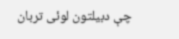چې دبيلتون لوئى تربان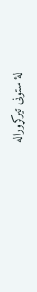لۀ ستونى تيرکړوراله